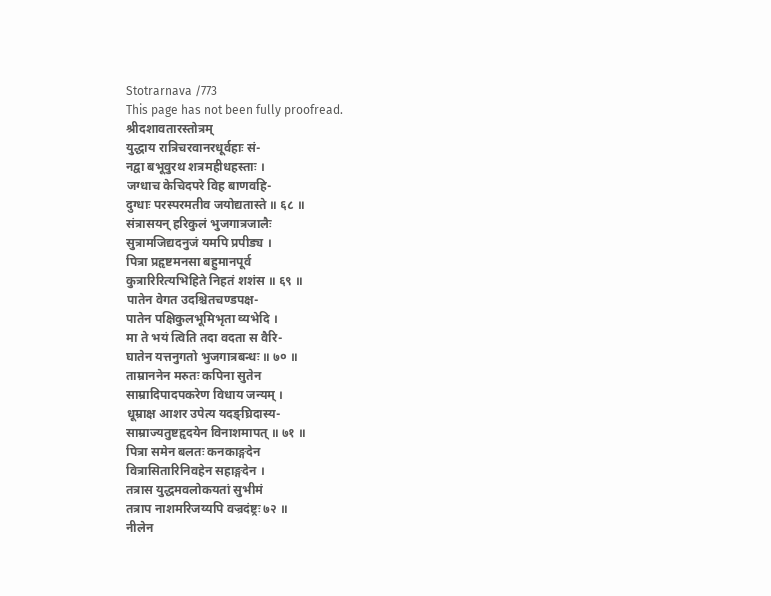Stotrarnava /773
This page has not been fully proofread.
श्रीदशावतारस्तोत्रम्
युद्धाय रात्रिचरवानरधूर्वहाः सं-
नद्वा बभूवुरथ शत्रमहीधहस्ताः ।
जग्धाच केचिदपरे विह बाणवहि-
दुग्धाः परस्परमतीव जयोद्यतास्ते ॥ ६८ ॥
संत्रासयन् हरिकुलं भुजगात्रजालैः
सुत्रामजिद्यदनुजं यमपि प्रपीड्य ।
पित्रा प्रहृष्टमनसा बहुमानपूर्व
कुत्रारिरित्यभिहिते निहतं शशंस ॥ ६९ ॥
पातेन वेगत उदश्चितचण्डपक्ष-
पातेन पक्षिकुलभूमिभृता व्यभेदि ।
मा ते भयं त्विति तदा वदता स वैरि-
घातेन यत्तनुगतो भुजगात्रबन्धः ॥ ७० ॥
ताम्राननेन मरुतः कपिना सुतेन
साम्रादिपादपकरेण विधाय जन्यम् ।
धूम्राक्ष आशर उपेत्य यदङ्घ्रिदास्य-
साम्राज्यतुष्टहृदयेन विनाशमापत् ॥ ७१ ॥
पित्रा समेन बलतः कनकाङ्गदेन
वित्रासितारिनिवहेन सहाङ्गदेन ।
तत्रास युद्धमवलोकयतां सुभीमं
तत्राप नाशमरिजय्यपि वज्रदंष्ट्रः ७२ ॥
नीलेन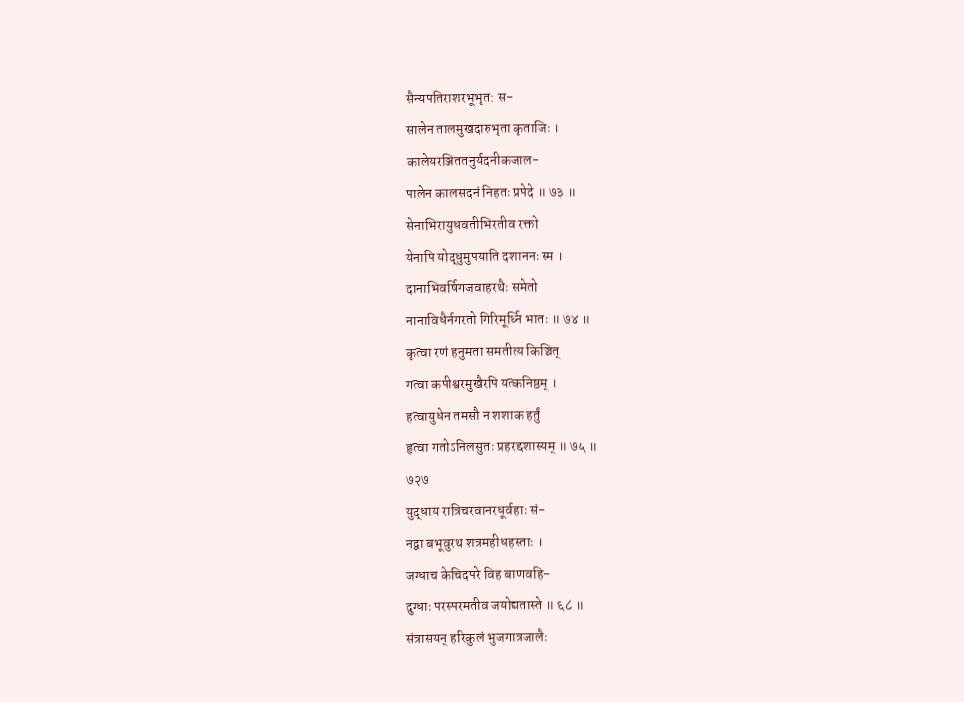सैन्यपतिराशरभूभृत: स-
सालेन तालमुखदारुभृता कृताजिः ।
कालेयरञ्जिततनुर्यदनीकजाल-
पालेन कालसदनं निहतः प्रपेदे ॥ ७३ ॥
सेनाभिरायुधवतीभिरतीव रक्तो
येनापि योद्धुमुपयाति दशाननः स्म ।
दानाभिवर्षिगजवाहरथैः समेतो
नानाविधैर्नगरतो गिरिमूर्ध्नि भातः ॥ ७४ ॥
कृत्वा रणं हनुमता समतीत्य किञ्चित्
गत्वा कपीश्वरमुखैरपि यत्कनिष्ठम् ।
हत्वायुधेन तमसौ न शशाक हर्तुं
हृत्वा गतोऽनिलसुतः प्रहरद्दशास्यम् ॥ ७५ ॥
७२७
युद्धाय रात्रिचरवानरधूर्वहाः सं-
नद्वा बभूवुरथ शत्रमहीधहस्ताः ।
जग्धाच केचिदपरे विह बाणवहि-
दुग्धाः परस्परमतीव जयोद्यतास्ते ॥ ६८ ॥
संत्रासयन् हरिकुलं भुजगात्रजालैः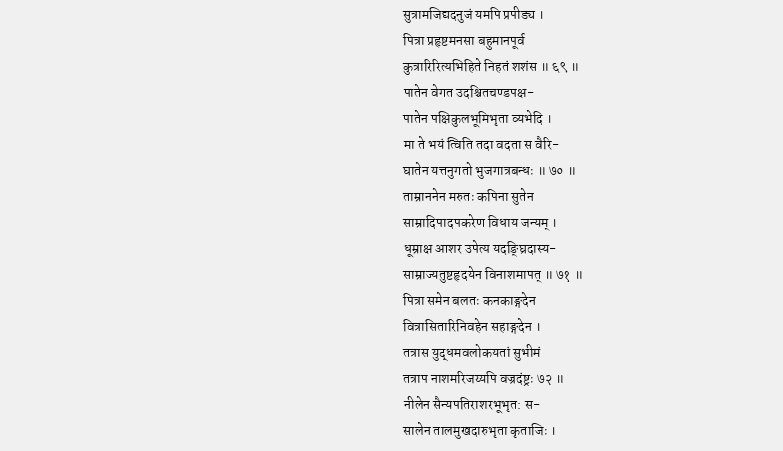सुत्रामजिद्यदनुजं यमपि प्रपीड्य ।
पित्रा प्रहृष्टमनसा बहुमानपूर्व
कुत्रारिरित्यभिहिते निहतं शशंस ॥ ६९ ॥
पातेन वेगत उदश्चितचण्डपक्ष-
पातेन पक्षिकुलभूमिभृता व्यभेदि ।
मा ते भयं त्विति तदा वदता स वैरि-
घातेन यत्तनुगतो भुजगात्रबन्धः ॥ ७० ॥
ताम्राननेन मरुतः कपिना सुतेन
साम्रादिपादपकरेण विधाय जन्यम् ।
धूम्राक्ष आशर उपेत्य यदङ्घ्रिदास्य-
साम्राज्यतुष्टहृदयेन विनाशमापत् ॥ ७१ ॥
पित्रा समेन बलतः कनकाङ्गदेन
वित्रासितारिनिवहेन सहाङ्गदेन ।
तत्रास युद्धमवलोकयतां सुभीमं
तत्राप नाशमरिजय्यपि वज्रदंष्ट्रः ७२ ॥
नीलेन सैन्यपतिराशरभूभृत: स-
सालेन तालमुखदारुभृता कृताजिः ।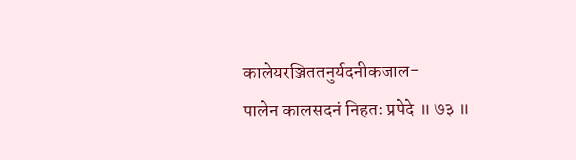कालेयरञ्जिततनुर्यदनीकजाल-
पालेन कालसदनं निहतः प्रपेदे ॥ ७३ ॥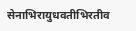सेनाभिरायुधवतीभिरतीव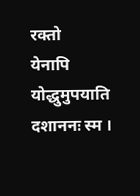रक्तो
येनापि योद्धुमुपयाति दशाननः स्म ।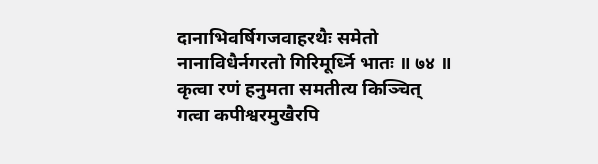दानाभिवर्षिगजवाहरथैः समेतो
नानाविधैर्नगरतो गिरिमूर्ध्नि भातः ॥ ७४ ॥
कृत्वा रणं हनुमता समतीत्य किञ्चित्
गत्वा कपीश्वरमुखैरपि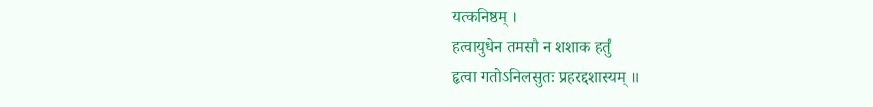यत्कनिष्ठम् ।
हत्वायुधेन तमसौ न शशाक हर्तुं
हृत्वा गतोऽनिलसुतः प्रहरद्दशास्यम् ॥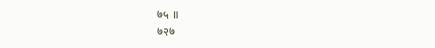७५ ॥
७२७